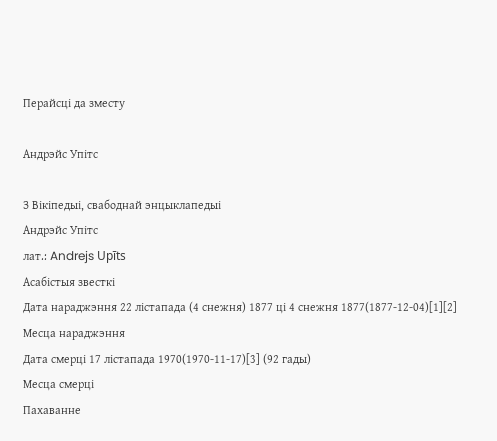Перайсці да зместу

Андрэйс Упітс

З Вікіпедыі, свабоднай энцыклапедыі
Андрэйс Упітс
лат.: Andrejs Upīts
Асабістыя звесткі
Дата нараджэння 22 лістапада (4 снежня) 1877 ці 4 снежня 1877(1877-12-04)[1][2]
Месца нараджэння
Дата смерці 17 лістапада 1970(1970-11-17)[3] (92 гады)
Месца смерці
Пахаванне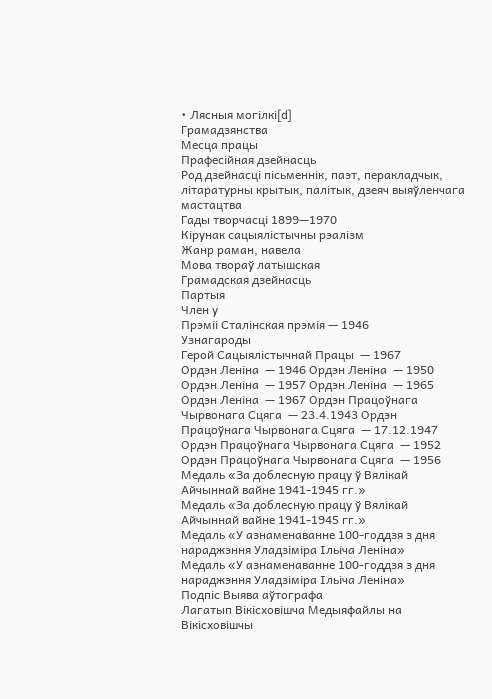• Лясныя могілкі[d]
Грамадзянства
Месца працы
Прафесійная дзейнасць
Род дзейнасці пісьменнік, паэт, перакладчык, літаратурны крытык, палітык, дзеяч выяўленчага мастацтва
Гады творчасці 1899—1970
Кірунак сацыялістычны рэалізм
Жанр раман, навела
Мова твораў латышская
Грамадская дзейнасць
Партыя
Член у
Прэміі Сталінская прэмія — 1946
Узнагароды
Герой Сацыялістычнай Працы  — 1967
Ордэн Леніна  — 1946 Ордэн Леніна  — 1950 Ордэн Леніна  — 1957 Ордэн Леніна  — 1965
Ордэн Леніна  — 1967 Ордэн Працоўнага Чырвонага Сцяга  — 23.4.1943 Ордэн Працоўнага Чырвонага Сцяга  — 17.12.1947 Ордэн Працоўнага Чырвонага Сцяга  — 1952
Ордэн Працоўнага Чырвонага Сцяга  — 1956
Медаль «За доблесную працу ў Вялікай Айчыннай вайне 1941-1945 гг.»
Медаль «За доблесную працу ў Вялікай Айчыннай вайне 1941-1945 гг.»
Медаль «У азнаменаванне 100-годдзя з дня нараджэння Уладзіміра Ільіча Леніна»
Медаль «У азнаменаванне 100-годдзя з дня нараджэння Уладзіміра Ільіча Леніна»
Подпіс Выява аўтографа
Лагатып Вікісховішча Медыяфайлы на Вікісховішчы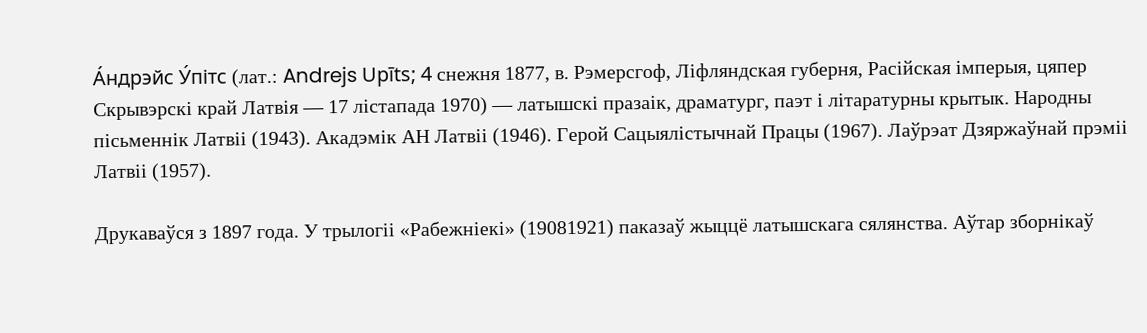А́ндрэйс У́пітс (лат.: Andrejs Upīts; 4 снежня 1877, в. Рэмерсгоф, Ліфляндская губерня, Расійская імперыя, цяпер Скрывэрскі край Латвія — 17 лістапада 1970) — латышскі празаік, драматург, паэт і літаратурны крытык. Народны пісьменнік Латвіі (1943). Акадэмік АН Латвіі (1946). Герой Сацыялістычнай Працы (1967). Лаўрэат Дзяржаўнай прэміі Латвіі (1957).

Друкаваўся з 1897 года. У трылогіі «Рабежніекі» (19081921) паказаў жыццё латышскага сялянства. Аўтар зборнікаў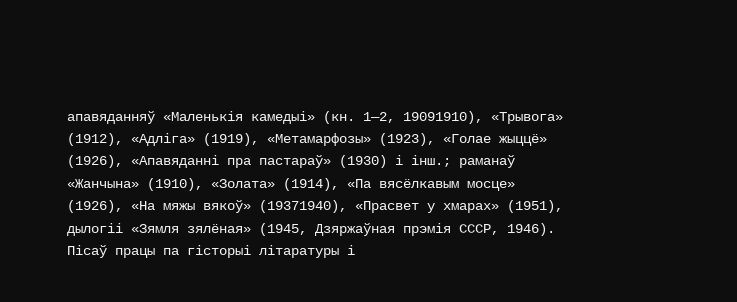апавяданняў «Маленькія камедыі» (кн. 1—2, 19091910), «Трывога» (1912), «Адліга» (1919), «Метамарфозы» (1923), «Голае жыццё» (1926), «Апавяданні пра пастараў» (1930) і інш.; раманаў «Жанчына» (1910), «Золата» (1914), «Па вясёлкавым мосце» (1926), «На мяжы вякоў» (19371940), «Прасвет у хмарах» (1951), дылогіі «Зямля зялёная» (1945, Дзяржаўная прэмія СССР, 1946). Пісаў працы па гісторыі літаратуры і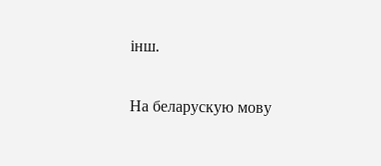інш.

На беларускую мову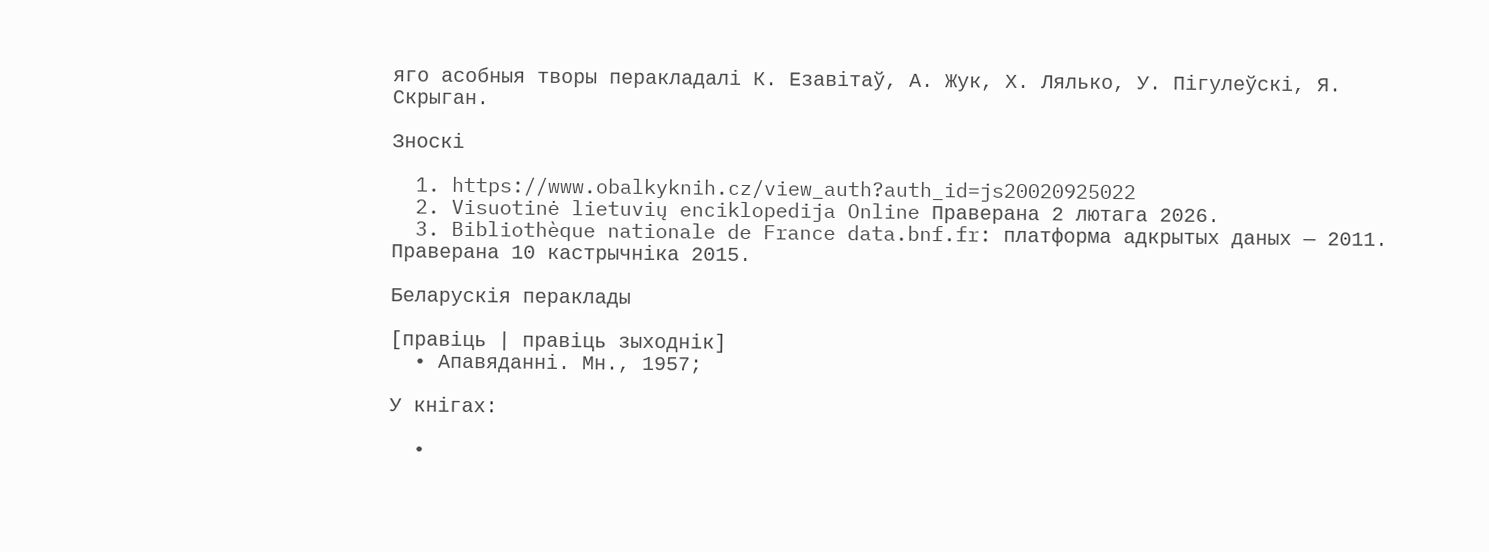яго асобныя творы перакладалі К. Езавітаў, А. Жук, Х. Лялько, У. Пігулеўскі, Я. Скрыган.

Зноскі

  1. https://www.obalkyknih.cz/view_auth?auth_id=js20020925022
  2. Visuotinė lietuvių enciklopedija Online Праверана 2 лютага 2026.
  3. Bibliothèque nationale de France data.bnf.fr: платформа адкрытых даных — 2011. Праверана 10 кастрычніка 2015.

Беларускія пераклады

[правіць | правіць зыходнік]
  • Апавяданні. Мн., 1957;

У кнігах:

  •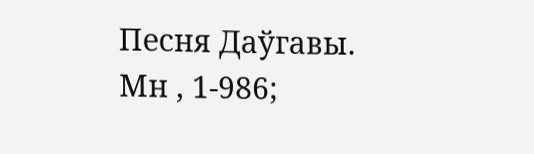Песня Даўгавы. Мн , 1-986;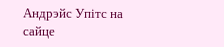Андрэйс Упітс на сайце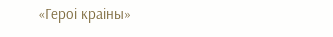«Героі краіны»